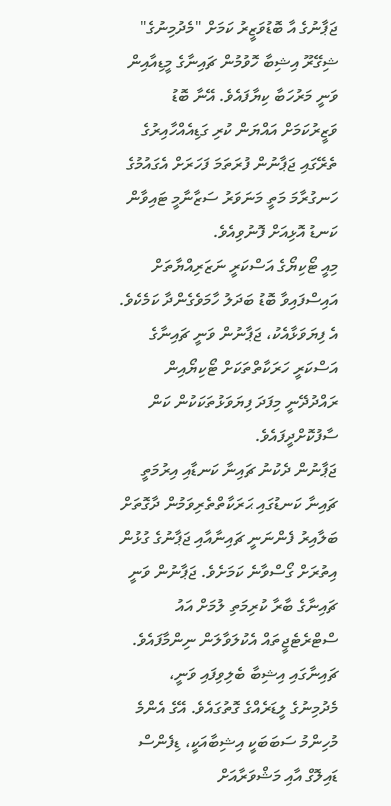ޖަޕާނުގެ އާ ބޮޑުވަޒީރު ކަމަށް "މެދުމިނުގެ" ޝިގޭރޫ އިޝިބާ ހޮވުމުން ޗައިނާގެ މީޑިއާއިން ވަނީ މަރުހަބާ ކިޔާފައެވެ. އޭނާ ބޮޑު ވަޒީރުކަމަށް އައްޔަން ކުރި ގަޑިއެއްހާއިރުގެ ތެރޭގައި ޖަޕާނުން ފުރަތަމަ ފަހަރަށް އެގައުމުގެ ހަނގުރާމަ މަތީ މަނަވަރު ސަޒާނާމީ ޓައިވާން ކަނޑު އޮޅިއަށް ފޮނުވިއެވެ.
މިއީ ޓޯކިޔޯގެ އަސްކަރީ ނަޒަރިއްޔާތަށް އައިސްފައިވާ ބޮޑު ބަދަލު ހާމަވެގެންދާ ކަމެކެވެ. އެ ފިޔަވަޅާއެކު، ޖަޕާނުން ވަނީ ޗައިނާގެ އަސްކަރީ ހަރަކާތްތަކަށް ޓޯކިޔޯއިން ރައްދުދޭނީ މިފަދަ ފިޔަވަޅުތަކަކުން ކަން ސާފުކޮށްދީފައެވެ.
ޖަޕާނުން ދެކުނު ޗައިނާ ކަނޑާއި އިރުމަތީ ޗައިނާ ކަނޑުގައި ޙަރަކާތްތެރިވަމުން ދާގޮތަށް ބަލާއިރު ފެންނަނީ ޗައިނާއާއި ޖަޕާނުގެ ގުޅުން އިތުރަށް ގޯސްވާނެ ކަމަށެވެ. ޖަޕާނުން ވަނީ ޗައިނާގެ ބާރާ ކުރިމަތި ލުމަށް އައު ސްޓްރެޓެޖީތައް އެކުލަވާލަން ނިންމާފައެވެ.
ޗައިނާގައި އިޝިބާ ބެލިވިފައި ވަނީ، މެދުމިނުގެ ލީޑަރެއްގެ ގޮތުގައެވެ. އޭގެ އެންމެ މުހިންމު ސަބަބަކީ އިޝިބާއަކީ، ޑިފެންސް ޑައިލޮގް އާއި މަޝްވަރާއަށް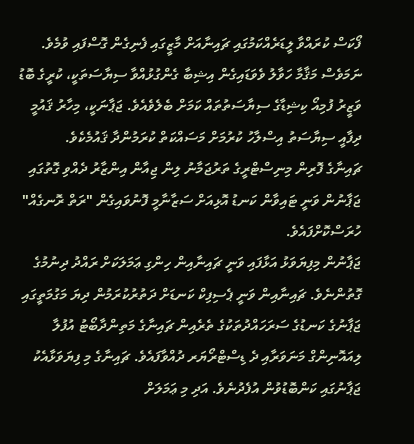ފޯކަސް ކުރައްވާ ލީޑަރެއްކަމުގައި ޗައިނާއަށް މާޒީގައި ފެނިގެން ގޮސްފައި ވުމެވެ. ނަމަވެސް މަޤާމާ ހަވާލު ވެވަޑައިގެން އިޝިބާ ގެންގުޅުއްވާ ސިޔާސަތަކީ، ކުރީގެ ބޮޑު ވަޒީރު ފުމިއޯ ކިޝިޑާގެ ސިޔާސަތުތައް ކަމަށް ބެލެވެއެވެ. ޖަޕާނަކީ، މިހާރު ޤައުމީ ދިފާއީ ސިޔާސަތު އިސްލާހު ކުރުމަށް މަސައްކަތް ކުރަމުންދާ ޤައުމެކެވެ.
ޗައިނާގެ ފޮރިން މިނިސްޓްރީގެ ތަރުޖަމާނު ލިން ޖިއާން އިންޒާރު ދެއްވި ގޮތުގައި ޖަޕާނުން ވަނީ ޓައިވާން ކަނޑު އޮޅިއަށް ސަޒާނާމީ ފޮނުވައިގެން "ރަތް ރޮނގެއް" ހުރަސްކޮށްފައެވެ.
ޖަޕާނުން މިފިޔަވަޅު އަޅާފައި ވަނީ ޗައިނާއިން ހިންގި ޢަމަލަކަށް ރައްދު ދިނުމުގެ ގޮތުންނެވެ. ޗައިނާއިން ވަނީ ޕެސިފިކް ކަނޑަށް ދަތުރުކުރަމުން ދިޔަ މަގުމަތީގައި ޖަޕާނުގެ ކަނޑުގެ ސަރަހައްދުތަކުގެ ތެރެއިން ޗައިނާގެ މަތިންދާބޯޓު އުފުލާ ލިއައޮނިންގް މަނަވަރާއި ދެ ޑިސްޓްރޯޔަރ ދުއްވާފައެވެ. ޗައިނާގެ މި ފިޔަވަޅާއެކު ޖަޕާނުގައި ކަންބޮޑުވުން އުފެދުނެވެ. އަދި މި ޢަމަލަށް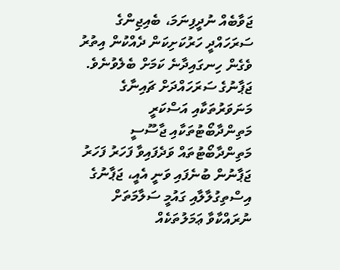ޖަވާބެއް ނުދީފިނަމަ، ބެއިޖިންގެ ސަރަހައްދީ ހަރުކަށިކަން ދެއްކުން އިތުރު ވެގެން ހިނގައިދާނެ ކަމަށް ބެލެވުނެވެ. ޖަޕާނުގެ ސަރަހައްދަށް ޗައިނާގެ މަނަވަރުތަކާއި އަސްކަރީ މަތިންދާބޯޓުތަކާއި ޖާސޫސީ މަތިންދާބޯޓުތައް ވަދެފައިވާ ފަހަރު ފަހަރު ޖަޕާނުން ބުނެފައި ވަނީ އެއީ، ޖަޕާނުގެ އިސްތިގުލާލާއި ގައުމީ ސަލާމަތަށް ނުރައްކާވާ ޢަމަލުތަކެއް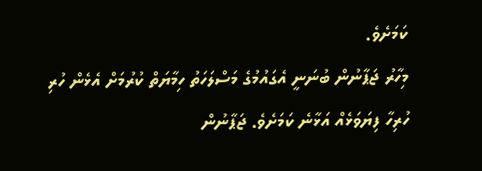ކަމަށެވެ.
މިހާރު ޖަޕާނުން ބުނަނީ އެގައުމުގެ މަސްލަހަތު ހިމާޔަތް ކުރުމަށް އެޅެން ހުރި ހުރިހާ ފިޔަވަޅެއް އަޅާނެ ކަމަށެވެ. ޖަޕާނުން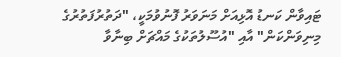ޓައިވާން ކަނޑު އޮޅިއަށް މަނަވަރު ފޮނުވުމަކީ، "ދަތުރުފަތުރުގެ މިނިވަންކަން" އާއި "އުސޫލުތަކުގެ މައްޗަށް ބިނާވާ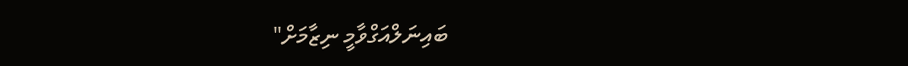ބައިނަލްއަގްވާމީ ނިޒާމަށް"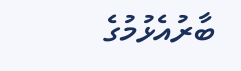ބާރުއެޅުމުގެ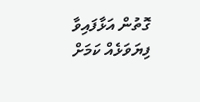ގޮތުން އަޅާފައިވާ ފިޔަވަޅެއް ކަމަށް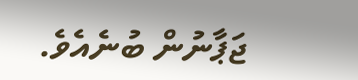ޖަޕާނުން ބުނެއެވެ.